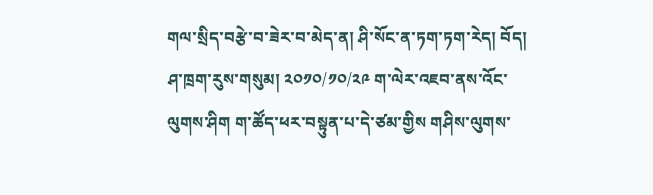གལ་སྲིད་བརྩེ་བ་ཟེར་བ་མེད་ན། ཤི་སོང་ན་ཏག་ཏག་རེད། བོད། ཤ་ཁྲག་རུས་གསུམ། ༢༠༡༠/༡༠/༢༩ ག་ལེར་འཇབ་ནས་འོང་ལུགས་ཤིག ག་ཚོད་ཕར་བསྟུན་པ་དེ་ཙམ་གྱིས གཤིས་ལུགས་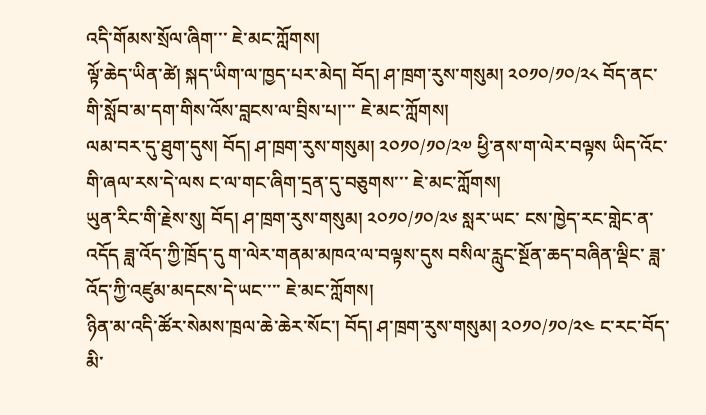འདི་གོམས་སྲོལ་ཞིག་་་ ཇེ་མང་ཀློགས།
ལྟོ་ཆེད་ཡིན་ཚེ། སྐད་ཡིག་ལ་ཁྱད་པར་མེད། བོད། ཤ་ཁྲག་རུས་གསུམ། ༢༠༡༠/༡༠/༢༨ བོད་ནང་གི་སློབ་མ་དག་གིས་འོས་བླངས་ལ་བྲིས་པ།་་་ ཇེ་མང་ཀློགས།
ལམ་བར་དུ་ཐུག་དུས། བོད། ཤ་ཁྲག་རུས་གསུམ། ༢༠༡༠/༡༠/༢༧ ཕྱི་ནས་ག་ལེར་བལྟས ཡིད་འོང་གི་ཞལ་རས་དེ་ལས ང་ལ་གང་ཞིག་དྲན་དུ་བཅུགས་་་ ཇེ་མང་ཀློགས།
ཡུན་རིང་གི་རྗེས་སུ། བོད། ཤ་ཁྲག་རུས་གསུམ། ༢༠༡༠/༡༠/༢༦ སླར་ཡང་ ངས་ཁྱེད་རང་གླེང་ན་འདོད ཟླ་འོད་ཀྱི་ཁྲོད་དུ ག་ལེར་གནམ་མཁའ་ལ་བལྟས་དུས བསིལ་རླུང་སྔོན་ཆད་བཞིན་ལྡིང་ ཟླ་འོད་ཀྱི་འཛུམ་མདངས་དེ་ཡང་་་་ ཇེ་མང་ཀློགས།
ཉིན་མ་འདི་ཚོར་སེམས་ཁྲལ་ཆེ་ཆེར་སོང་། བོད། ཤ་ཁྲག་རུས་གསུམ། ༢༠༡༠/༡༠/༢༤ ང་རང་བོད་མི་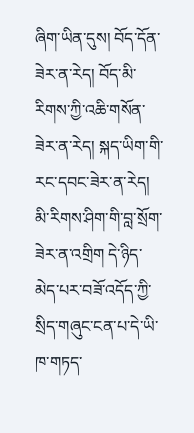ཞིག་ཡིན་དུས། བོད་དོན་ཟེར་ན་རེད། བོད་མི་རིགས་ཀྱི་འཆི་གསོན་ཟེར་ན་རེད། སྐད་ཡིག་གི་རང་དབང་ཟེར་ན་རེད། མི་རིགས་ཤིག་གི་བླ་སྲོག་ཟེར་ན་འགྲིག དེ་ཉིད་མེད་པར་བཟོ་འདོད་ཀྱི་སྲིད་གཞུང་ངན་པ་དེ་ཡི་ཁ་གཏད་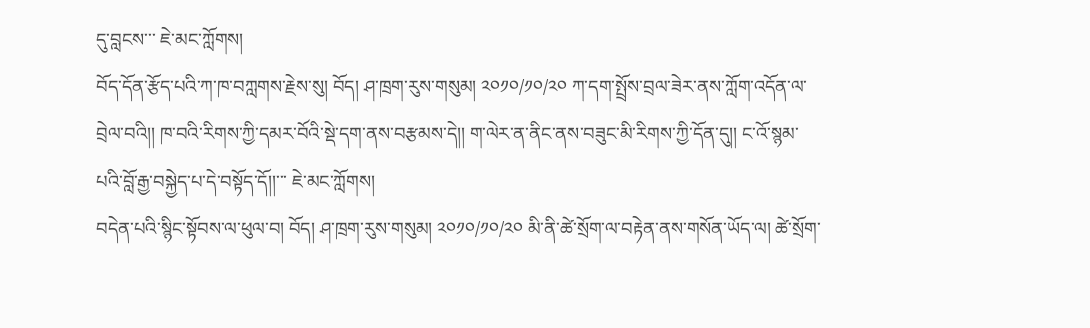དུ་བླངས་་་ ཇེ་མང་ཀློགས།
བོད་དོན་རྩོད་པའི་ཀ་ཁ་བཀླགས་རྗེས་སུ། བོད། ཤ་ཁྲག་རུས་གསུམ། ༢༠༡༠/༡༠/༢༠ ཀ་དག་སྤྲོས་བྲལ་ཟེར་ནས་ཀློག་འདོན་ལ་བྲེལ་བའི།། ཁ་བའི་རིགས་ཀྱི་དམར་བོའི་སྡེ་དག་ནས་བརྩམས་དེ།། ག་ལེར་ན་ནིང་ནས་བཟུང་མི་རིགས་ཀྱི་དོན་དུ།། ང་འོ་སྙམ་པའི་བློ་རྒྱ་བསྐྱེད་པ་དེ་བསྟོད་དོ།།་་་ ཇེ་མང་ཀློགས།
བདེན་པའི་སྙིང་སྟོབས་ལ་ཕུལ་བ། བོད། ཤ་ཁྲག་རུས་གསུམ། ༢༠༡༠/༡༠/༢༠ མི་ནི་ཚེ་སྲོག་ལ་བརྟེན་ནས་གསོན་ཡོད་ལ། ཚེ་སྲོག་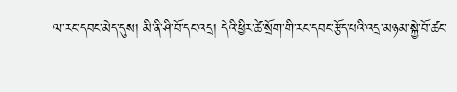ལ་རང་དབང་མེད་དུས། མི་ནི་ཤི་བོ་དང་འདྲ། དེའི་ཕྱིར་ཚེ་སྲོག་གི་རང་དབང་རྩོད་པའི་འདྲ་མཉམ་སྐྱེ་བོ་ཚང་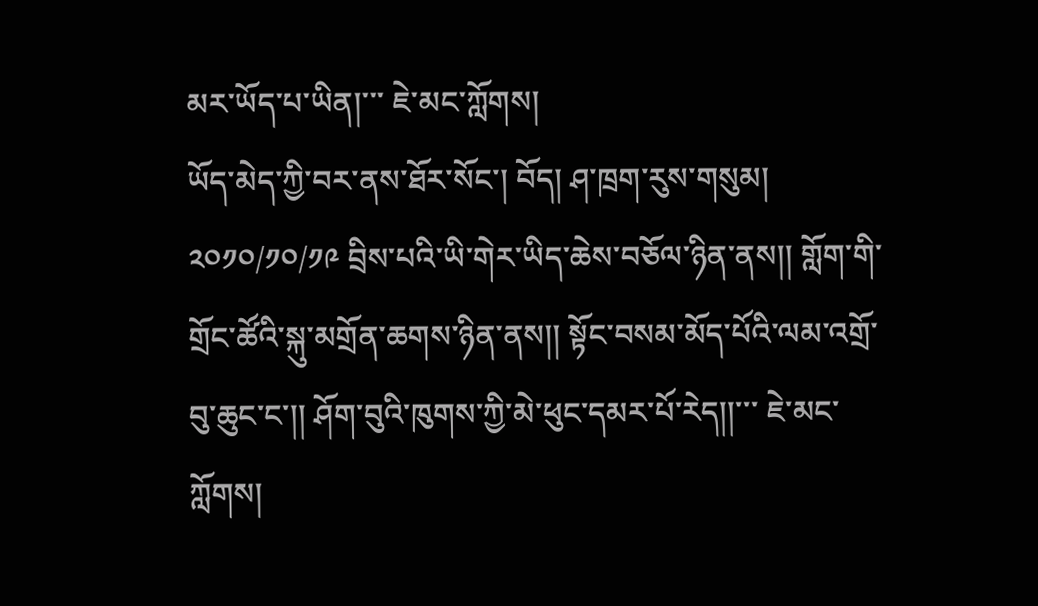མར་ཡོད་པ་ཡིན།་་་ ཇེ་མང་ཀློགས།
ཡོད་མེད་ཀྱི་བར་ནས་ཐོར་སོང་། བོད། ཤ་ཁྲག་རུས་གསུམ། ༢༠༡༠/༡༠/༡༩ བྲིས་པའི་ཡི་གེར་ཡིད་ཆེས་བཅོལ་ཉིན་ནས།། གློག་གི་གྲོང་ཚོའི་སྐུ་མགྲོན་ཆགས་ཉིན་ནས།། སྟོང་བསམ་མོད་པོའི་ལམ་འགྲོ་བུ་ཆུང་ང་།། ཤོག་བུའི་ཁུགས་ཀྱི་མེ་ཕུང་དམར་པོ་རེད།།་་་ ཇེ་མང་ཀློགས།